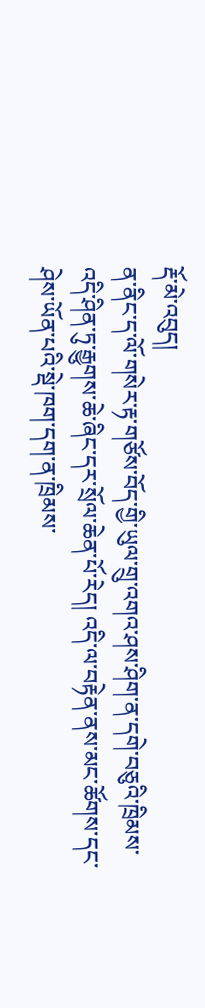རྡོ་མེ་འབུད།
ན་ནིང་ད་ལོ་གསེར་རྟ་གཙོས་བོད་གྱི་ཡུལ་གྲུ་འགའ་ཤས་ཤིག་ན་དགེ་བཅུའི་ཁྲིམས་འདི་ཤིན་ཏུ་རྒྱུགས་ཆེ་ཞིང་དར་སྲོལ་ཆེན་པོ་རེད། འདི་ལ་བརྟེན་ནས་མང་ཚོགས་དང་ཤེས་ཡོན་པའི་སྡེ་ཁག་དག་ན་ཁྲིམས་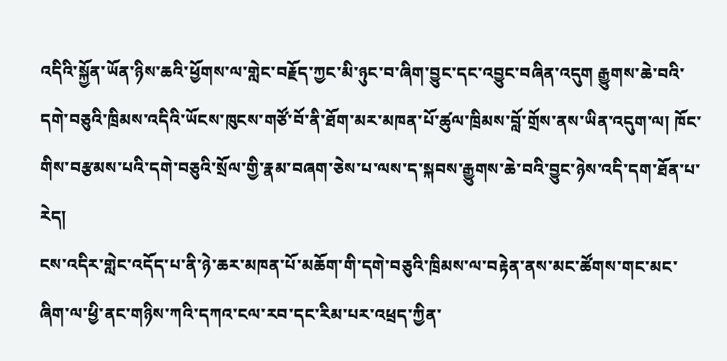འདིའི་སྐྱོན་ཡོན་ཉིས་ཆའི་ཕྱོགས་ལ་གླེང་བརྗོད་ཀྱང་མི་ཉུང་བ་ཞིག་བྱུང་དང་འབྱུང་བཞིན་འདུག རྒྱུགས་ཆེ་བའི་དགེ་བཅུའི་ཁྲིམས་འདིའི་ཡོངས་ཁུངས་གཙོ་བོ་ནི་ཐོག་མར་མཁན་པོ་ཚུལ་ཁྲིམས་བློ་གྲོས་ནས་ཡིན་འདུག་ལ། ཁོང་གིས་བརྩམས་པའི་དགེ་བཅུའི་སྲོལ་གྱི་རྣམ་བཞག་ཅེས་པ་ལས་ད་སྐབས་རྒྱུགས་ཆེ་བའི་བྱུང་ཉེས་འདི་དག་ཐོན་པ་རེད།
ངས་འདིར་གླེང་འདོད་པ་ནི་ཉེ་ཆར་མཁན་པོ་མཆོག་གི་དགེ་བཅུའི་ཁྲིམས་ལ་བརྟེན་ནས་མང་ཚོགས་གང་མང་ཞིག་ལ་ཕྱི་ནང་གཉིས་ཀའི་དཀའ་ངལ་རབ་དང་རིམ་པར་འཕྲད་ཀྱིན་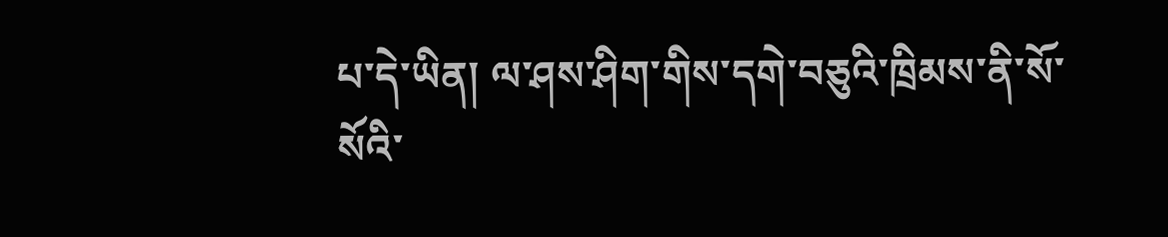པ་དེ་ཡིན། ལ་ཤས་ཤིག་གིས་དགེ་བཅུའི་ཁྲིམས་ནི་སོ་སོའི་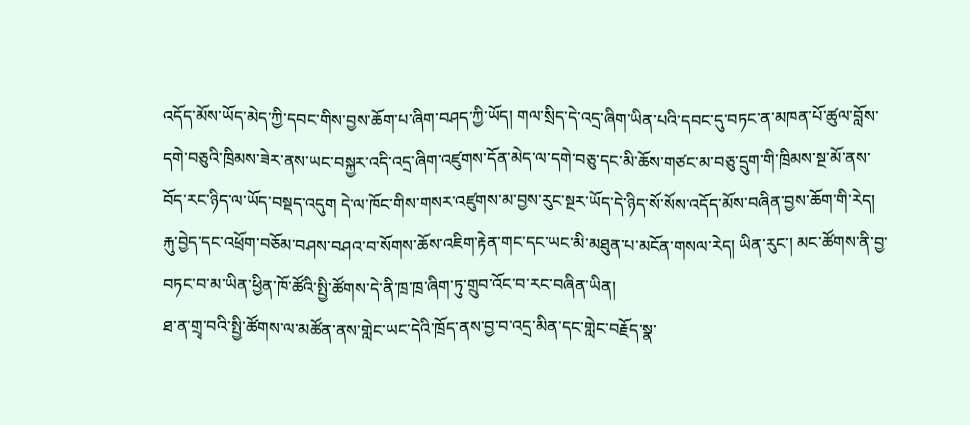འདོད་མོས་ཡོད་མེད་ཀྱི་དབང་གིས་བྱས་ཆོག་པ་ཞིག་བཤད་ཀྱི་ཡོད། གལ་སྲིད་དེ་འདྲ་ཞིག་ཡིན་པའི་དབང་དུ་བཏང་ན་མཁན་པོ་ཚུལ་བློས་དགེ་བཅུའི་ཁྲིམས་ཟེར་ནས་ཡང་བསྐྱར་འདི་འདྲ་ཞིག་འཛུགས་དོན་མེད་ལ་དགེ་བཅུ་དང་མི་ཆོས་གཙང་མ་བཅུ་དྲུག་གི་ཁྲིམས་སྔ་མོ་ནས་བོད་རང་ཉིད་ལ་ཡོད་བསྡད་འདུག དེ་ལ་ཁོང་གིས་གསར་འཛུགས་མ་བྱས་རུང་སྔར་ཡོད་དེ་ཉིད་སོ་སོས་འདོད་མོས་བཞིན་བྱས་ཆོག་གི་རེད། རྐུ་བྱེད་དང་འཕྲོག་བཅོམ་བཤས་བཤའ་བ་སོགས་ཆོས་འཇིག་རྟེན་གང་དང་ཡང་མི་མཐུན་པ་མངོན་གསལ་རེད། ཡིན་རུང་། མང་ཚོགས་ནི་བྱ་བཏང་བ་མ་ཡིན་ཕྱིན་ཁོ་ཚོའི་སྤྱི་ཚོགས་དེ་ནི་ཁྲ་ཁྲ་ཞིག་ཏུ་གྲུབ་འོང་བ་རང་བཞིན་ཡིན།
ཐ་ན་གྲྭ་བའི་སྤྱི་ཚོགས་ལ་མཚོན་ནས་གླེང་ཡང་དེའི་ཁྲོད་ནས་བྱ་བ་འདྲ་མིན་དང་གླེང་བརྗོད་སྣ་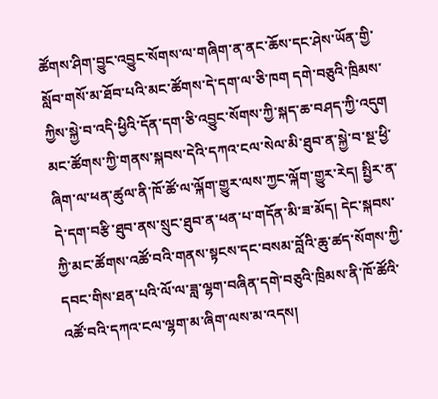ཚོགས་ཤིག་བྱུང་འབྱུང་སོགས་ལ་གཞིག་ན་ནང་ཆོས་དང་ཤེས་ཡོན་གྱི་སློབ་གསོ་མ་ཐོབ་པའི་མང་ཚོགས་དེ་དག་ལ་ཅི་ཁག དགེ་བཅུའི་ཁྲིམས་ཀྱིས་སྐྱེ་བ་འདི་ཕྱིའི་དོན་དག་ཅི་འབྱུང་སོགས་ཀྱི་སྐད་ཆ་བཤད་ཀྱི་འདུག མང་ཚོགས་ཀྱི་གནས་སྐབས་དེའི་དཀའ་ངལ་སེལ་མི་ཐུབ་ན་སྐྱེ་བ་སྔ་ཕྱི་ཞིག་ལ་ཕན་ཚུལ་ནི་ཁོ་ཚོ་ལ་ལྐོག་གྱུར་ལས་ཀྱང་ལྐོག་གྱུར་རེད། སྤྱིར་ན་དེ་དག་བརྩི་ཐུབ་ནས་སྲུང་ཐུབ་ན་ཕན་པ་གདོན་མི་ཟ་མོད། དེང་སྐབས་ཀྱི་མང་ཚོགས་འཚོ་བའི་གནས་སྟངས་དང་བསམ་བློའི་ཆུ་ཚད་སོགས་ཀྱི་དབང་གིས་ཐན་པའི་ལོ་ལ་ཟླ་ལྷག་བཞིན་དགེ་བཅུའི་ཁྲིམས་ནི་ཁོ་ཚོའི་འཚོ་བའི་དཀའ་ངལ་ལྷག་མ་ཞིག་ལས་མ་འདས།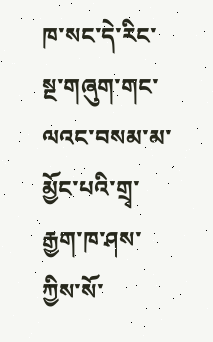ཁ་སང་དེ་རིང་སྔ་གཞུག་གང་ལའང་བསམ་མ་མྱོང་པའི་གྲྭ་རྒྱག་ཁ་ཤས་ཀྱིས་སོ་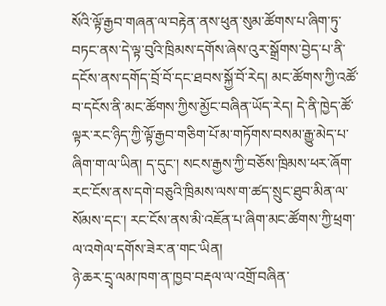སོའི་ལྟོ་རྒྱབ་གཞན་ལ་བརྟེན་ནས་ཕུན་སུམ་ཚོགས་པ་ཞིག་ཏུ་བཏང་ནས་དེ་ལྟ་བུའི་ཁྲིམས་དགོས་ཞེས་འུར་སྒྲོགས་བྱེད་པ་ནི་དངོས་ནས་དགོད་བྲོ་བོ་དང་ཐབས་སྐྱོ་བོ་རེད། མང་ཚོགས་ཀྱི་འཚོ་བ་དངོས་ནི་མང་ཚོགས་ཀྱིས་མྱོང་བཞིན་ཡོད་རེད། དེ་ནི་ཁྱེད་ཚོ་ལྟར་རང་ཉིད་ཀྱི་ལྟོ་རྒྱབ་གཅིག་པོ་མ་གཏོགས་བསམ་རྒྱུ་མེད་པ་ཞིག་ག་ལ་ཡིན། ད་དུང་། སངས་རྒྱས་ཀྱི་བཅོས་ཁྲིམས་ཕར་ཞོག་རང་ངོས་ནས་དགེ་བཅུའི་ཁྲིམས་ལས་ག་ཚད་སྲུང་ཐུབ་མིན་ལ་སོམས་དང་། རང་ངོས་ནས་མི་འཇོན་པ་ཞིག་མང་ཚོགས་ཀྱི་ཕྲག་ལ་འགེལ་དགོས་ཟེར་ན་གང་ཡིན།
ཉེ་ཆར་དྲྭ་ལམ་ཁག་ན་ཁྱབ་བརྡལ་ལ་འགྲོ་བཞིན་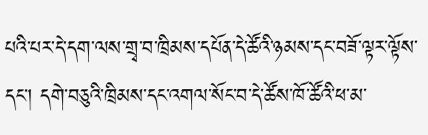པའི་པར་དེ་དག་ལས་གྲྭ་བ་ཁྲིམས་དཔོན་དེ་ཚོའི་ཉམས་དང་བཟོ་ལྟར་ལྟོས་དང་། དགེ་བཅུའི་ཁྲིམས་དང་འགལ་སོང་བ་དེ་ཚོས་ཁོ་ཚོའི་ཕ་མ་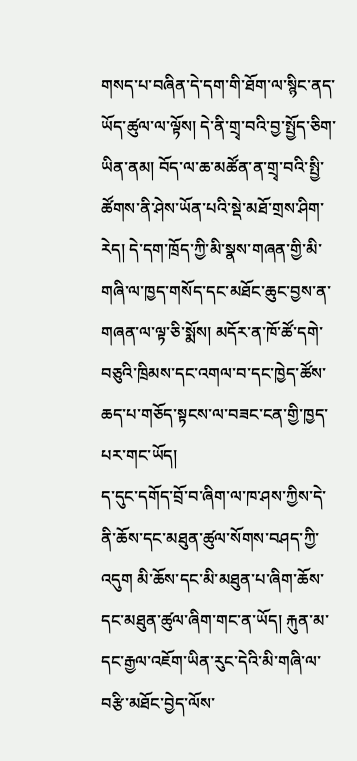གསད་པ་བཞིན་དེ་དག་གི་ཐོག་ལ་སྙིང་ནད་ཡོད་ཚུལ་ལ་ལྟོས། དེ་ནི་གྲྭ་བའི་བྱ་སྤྱོད་ཅིག་ཡིན་ནམ། བོད་ལ་ཆ་མཚོན་ན་གྲྭ་བའི་སྤྱི་ཚོགས་ནི་ཤེས་ཡོན་པའི་སྡེ་མཐོ་གྲས་ཤིག་རེད། དེ་དག་ཁྲོད་ཀྱི་མི་སྣས་གཞན་གྱི་མི་གཞི་ལ་ཁྱད་གསོད་དང་མཐོང་ཆུང་བྱས་ན་གཞན་ལ་ལྟ་ཅི་སྨོས། མདོར་ན་ཁོ་ཚོ་དགེ་བཅུའི་ཁྲིམས་དང་འགལ་བ་དང་ཁྱེད་ཚོས་ཆད་པ་གཅོད་སྟངས་ལ་བཟང་ངན་གྱི་ཁྱད་པར་གང་ཡོད།
ད་དུང་དགོད་བྲོ་བ་ཞིག་ལ་ཁ་ཤས་ཀྱིས་དེ་ནི་ཆོས་དང་མཐུན་ཚུལ་སོགས་བཤད་ཀྱི་འདུག མི་ཆོས་དང་མི་མཐུན་པ་ཞིག་ཆོས་དང་མཐུན་ཚུལ་ཞིག་གང་ན་ཡོད། རྐུན་མ་དང་རྒྱལ་འཇོག་ཡིན་རུང་དེའི་མི་གཞི་ལ་བརྩི་མཐོང་བྱེད་ལོས་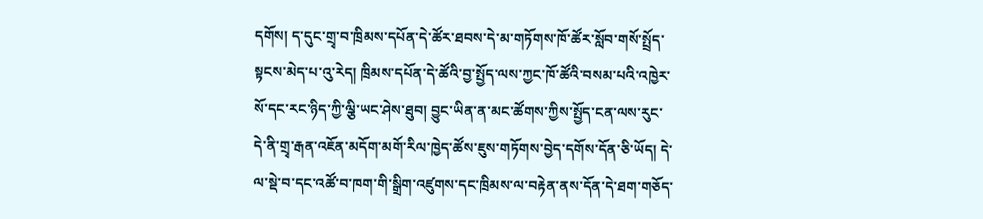དགོས། ད་དུང་གྲྭ་བ་ཁྲིམས་དཔོན་དེ་ཚོར་ཐབས་དེ་མ་གཏོགས་ཁོ་ཚོར་སློབ་གསོ་སྤྲོད་སྟངས་མེད་པ་འུ་རེད། ཁྲིམས་དཔོན་དེ་ཚོའི་བྱ་སྤྱོད་ལས་ཀྱང་ཁོ་ཚོའི་བསམ་པའི་འཁྱེར་སོ་དང་རང་ཉིད་ཀྱི་ལྕི་ཡང་ཤེས་ཐུབ། བྱུང་ཡིན་ན་མང་ཚོགས་ཀྱིས་སྤྱོད་ངན་ལས་རུང་དེ་ནི་གྲྭ་རྒན་འཇོན་མདོག་མགོ་རིལ་ཁྱེད་ཚོས་ཇུས་གཏོགས་བྱེད་དགོས་དོན་ཅི་ཡོད། དེ་ལ་སྡེ་བ་དང་འཚོ་བ་ཁག་གི་སྒྲིག་འཛུགས་དང་ཁྲིམས་ལ་བརྟེན་ནས་དོན་དེ་ཐག་གཅོད་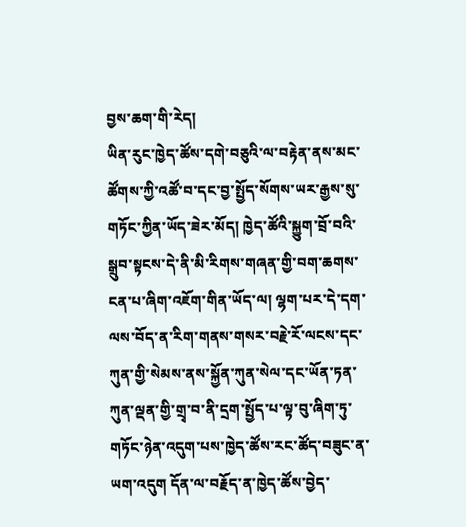བྱས་ཆག་གི་རེད།
ཡིན་རུང་ཁྱེད་ཚོས་དགེ་བཅུའི་ལ་བརྟེན་ནས་མང་ཚོགས་ཀྱི་འཚོ་བ་དང་བྱ་སྤྱོད་སོགས་ཡར་རྒྱས་སུ་གཏོང་ཀྱིན་ཡོད་ཟེར་མོད། ཁྱེད་ཚོའི་སྐྱུག་བྲོ་བའི་སྒྲུབ་སྟངས་དེ་ནི་མི་རིགས་གཞན་གྱི་བག་ཆགས་ངན་པ་ཞིག་འཇོག་གིན་ཡོད་ལ། ལྷག་པར་དེ་དག་ལས་བོད་ན་རིག་གནས་གསར་བརྗེ་རོ་ལངས་དང་ཀུན་གྱི་སེམས་ནས་སྐྱོན་ཀུན་སེལ་དང་ཡོན་ཏན་ཀུན་ལྡན་གྱི་གྲྭ་བ་ནི་དྲག་སྤྱོད་པ་ལྟ་བུ་ཞིག་ཏུ་གཏོང་ཉེན་འདུག་པས་ཁྱེད་ཚོས་རང་ཚོད་བཟུང་ན་ཡག་འདུག དོན་ལ་བརྗོད་ན་ཁྱེད་ཚོས་བྱེད་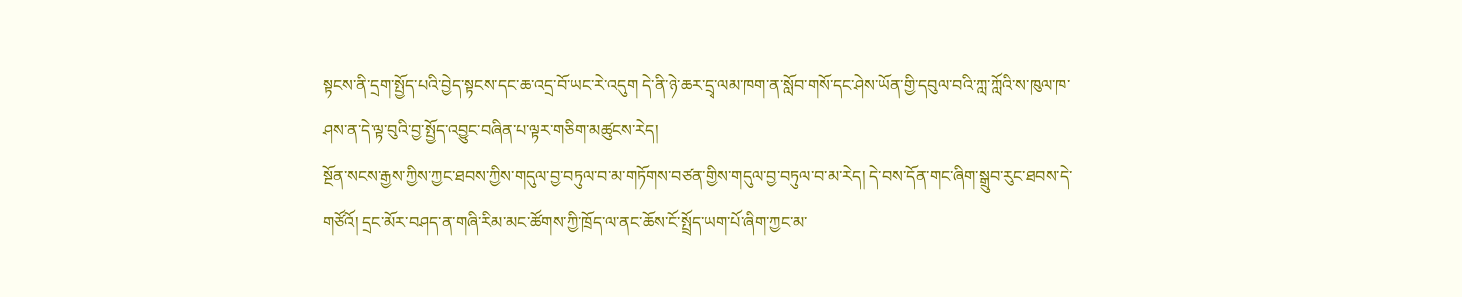སྟངས་ནི་དྲག་སྤྱོད་པའི་བྱེད་སྟངས་དང་ཆ་འདྲ་བོ་ཡང་རེ་འདུག དེ་ནི་ཉེ་ཆར་དྲྭ་ལམ་ཁག་ན་སློབ་གསོ་དང་ཤེས་ཡོན་གྱི་དབུལ་བའི་ཀླ་ཀློའི་ས་ཁུལ་ཁ་ཤས་ན་དེ་ལྟ་བུའི་བྱ་སྤྱོད་འབྱུང་བཞིན་པ་ལྟར་གཅིག་མཚུངས་རེད།
སྔོན་སངས་རྒྱས་ཀྱིས་ཀྱང་ཐབས་ཀྱིས་གདུལ་བྱ་བཏུལ་བ་མ་གཏོགས་བཙན་གྱིས་གདུལ་བྱ་བཏུལ་བ་མ་རེད། དེ་བས་དོན་གང་ཞིག་སྒྲུབ་རུང་ཐབས་དེ་གཙོའོ། དྲང་མོར་བཤད་ན་གཞི་རིམ་མང་ཚོགས་ཀྱི་ཁྲོད་ལ་ནང་ཆོས་ངོ་སྤྲོད་ཡག་པོ་ཞིག་ཀྱང་མ་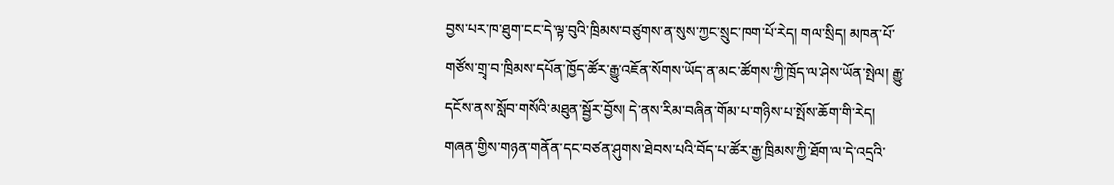བྱས་པར་ཁ་ཐུག་ངང་དེ་ལྟ་བུའི་ཁྲིམས་བཙུགས་ན་སུས་ཀྱང་སྲུང་ཁག་པོ་རེད། གལ་སྲིད། མཁན་པོ་གཙོས་གྲྭ་བ་ཁྲིམས་དཔོན་ཁྱོད་ཚོར་རྒྱུ་འཇོན་སོགས་ཡོད་ན་མང་ཚོགས་ཀྱི་ཁྲོད་ལ་ཤེས་ཡོན་སྤེལ། རྒྱུ་དངོས་ནས་སློབ་གསོའི་མཐུན་སྦྱོར་བྱོས། དེ་ནས་རིམ་བཞིན་གོམ་པ་གཉིས་པ་སྤོས་ཆོག་གི་རེད།
གཞན་གྱིས་གཉན་གནོན་དང་བཙན་ཤུགས་ཐེབས་པའི་བོད་པ་ཚོར་རྒྱ་ཁྲིམས་ཀྱི་ཐོག་ལ་དེ་འདྲའི་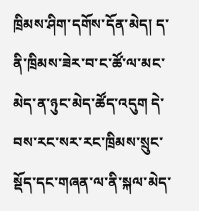ཁྲིམས་ཤིག་དགོས་དོན་མེད། ད་ནི་ཁྲིམས་ཟེར་བ་ང་ཚོ་ལ་མང་མེད་ན་ཉུང་མེད་ཚོད་འདུག དེ་བས་རང་སར་རང་ཁྲིམས་སྲུང་སྡོད་དང་གཞན་ལ་ནི་སྐལ་མེད་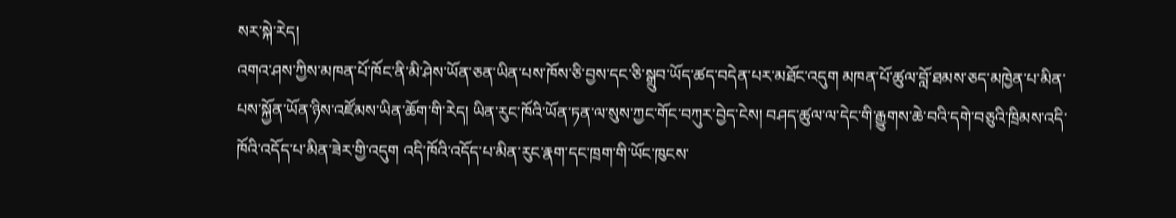སར་སྐེ་རེད།
འགའ་ཤས་ཀྱིས་མཁན་པོ་ཁོང་ནི་མི་ཤེས་ཡོན་ཅན་ཡིན་པས་ཁོས་ཅི་བྱས་དང་ཅི་སྒྲུབ་ཡོད་ཚད་བདེན་པར་མཐོང་འདུག མཁན་པོ་ཚུལ་བློ་ཐམས་ཅད་མཁྱེན་པ་མིན་པས་སྐྱོན་ཡོན་ཉིས་འཛོམས་ཡིན་ཆོག་གི་རེད། ཡིན་རུང་ཁོའི་ཡོན་ཏན་ལ་སུས་ཀྱང་གོང་བཀུར་བྱེད་ངེས། བཤད་ཚུལ་ལ་དེང་གི་རྒྱུགས་ཆེ་བའི་དགེ་བཅུའི་ཁྲིམས་འདི་ཁོའི་འདོད་པ་མིན་ཟེར་གྱི་འདུག འདི་ཁོའི་འདོད་པ་མིན་རུང་རྣག་དང་ཁྲག་གི་ཡོང་ཁུངས་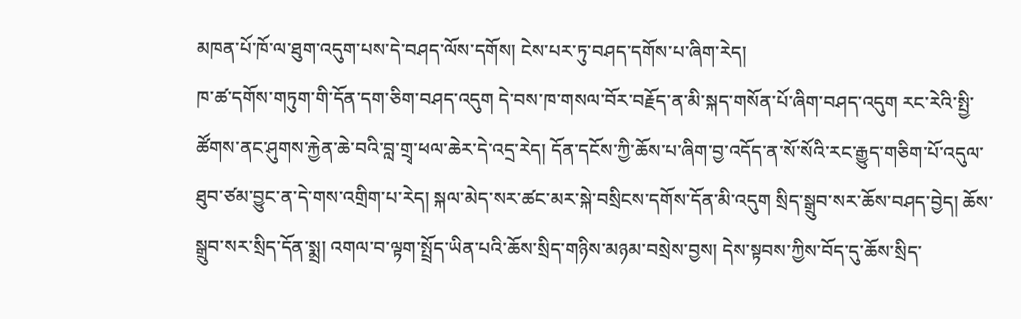མཁན་པོ་ཁོ་ལ་ཐུག་འདུག་པས་དེ་བཤད་ལོས་དགོས། ངེས་པར་ཏུ་བཤད་དགོས་པ་ཞིག་རེད།
ཁ་ཚ་དགོས་གཏུག་གི་དོན་དག་ཅིག་བཤད་འདུག དེ་བས་ཁ་གསལ་བོར་བརྗོད་ན་མི་སྐད་གསོན་པོ་ཞིག་བཤད་འདུག རང་རེའི་སྤྱི་ཚོགས་ནང་ཤུགས་རྐྱེན་ཆེ་བའི་བླ་གྲྭ་ཕལ་ཆེར་དེ་འདྲ་རེད། དོན་དངོས་ཀྱི་ཆོས་པ་ཞིག་བྱ་འདོད་ན་སོ་སོའི་རང་རྒྱུད་གཅིག་པོ་འདུལ་ཐུབ་ཙམ་བྱུང་ན་དེ་གས་འགྲིག་པ་རེད། སྐལ་མེད་སར་ཚང་མར་སྐེ་བསྲིངས་དགོས་དོན་མི་འདུག སྲིད་སྒྲུབ་སར་ཆོས་བཤད་བྱེད། ཆོས་སྒྲུབ་སར་སྲིད་དོན་སྨྲ། འགལ་བ་ལྟག་སྤྲོད་ཡིན་པའི་ཆོས་སྲིད་གཉིས་མཉམ་བསྲེས་བྱས། དེས་སྟབས་ཀྱིས་བོད་དུ་ཆོས་སྲིད་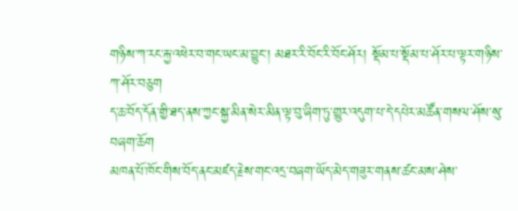གཉིས་ཀ་རང་རྐྱ་འཕེར་བ་གང་ཡང་མ་བྱུང་། མཐར་རི་བོང་རི་བོང་ཤོར། སྡོམ་པ་སྡོམ་པ་ཤོར་པ་ལྟར་གཉིས་ཀ་ཤོར་བཅུག
ད་ཆ་བོད་དོན་གྱི་ཐད་ནས་ཀྱང་སྐྱ་མིན་སེར་མིན་ལྟ་བུ་ཞིག་ཏུ་གྱུར་འདུག་པ་དེ་དཔེར་མཚོན་གསལ་ཤོས་སུ་བཞག་ཆོག
མཁན་པོ་ཁོང་གིས་བོད་ནང་མཛད་རྗེས་གང་འདྲ་བཞག་ཡོད་མེད་གཟུར་གནས་ཚང་མས་ཤེས་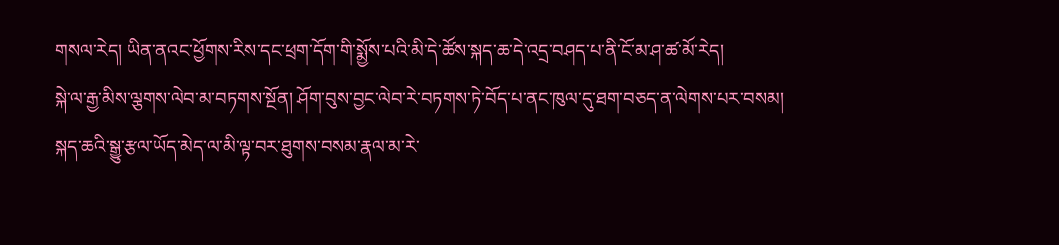གསལ་རེད། ཡིན་ནའང་ཕྱོགས་རིས་དང་ཕྲག་དོག་གི་སྨྱོས་པའི་མི་དེ་ཚོས་སྐད་ཆ་དེ་འདྲ་བཤད་པ་ནི་ངོ་མ་ཤ་ཚ་མོ་རེད།
སྐེ་ལ་རྒྱ་མིས་ལྕགས་ལེབ་མ་བཏགས་སྔོན། ཤོག་བུས་བྱང་ལེབ་རེ་བཏགས་ཏེ་བོད་པ་ནང་ཁུལ་དུ་ཐག་བཅད་ན་ལེགས་པར་བསམ།
སྐད་ཆའི་སྒྱུ་རྩལ་ཡོད་མེད་ལ་མི་ལྟ་བར་ཐུགས་བསམ་རྣལ་མ་རེ་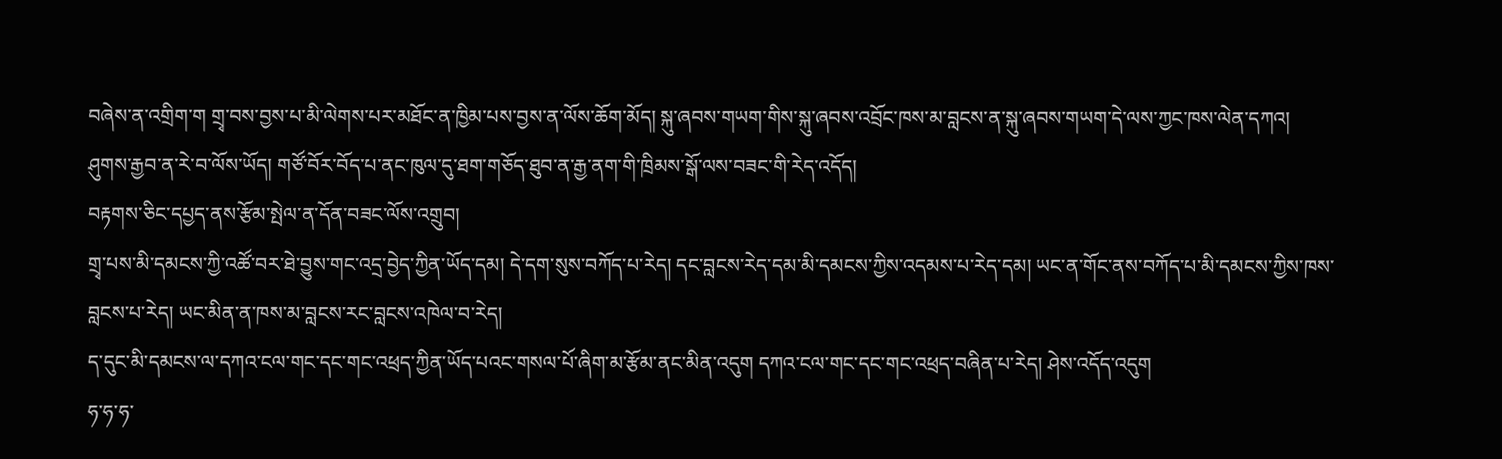བཞེས་ན་འགྲིག་ག གྲྭ་བས་བྱས་པ་མི་ལེགས་པར་མཐོང་ན་ཁྱིམ་པས་བྱས་ན་ལོས་ཆོག་མོད། སྐུ་ཞབས་གཡག་གིས་སྐུ་ཞབས་འབྲོང་ཁས་མ་བླངས་ན་སྐུ་ཞབས་གཡག་དེ་ལས་ཀྱང་ཁས་ལེན་དཀའ།
ཤུགས་རྒྱབ་ན་རེ་བ་ལོས་ཡོད། གཙོ་བོར་བོད་པ་ནང་ཁུལ་དུ་ཐག་གཅོད་ཐུབ་ན་རྒྱ་ནག་གི་ཁྲིམས་སྒོ་ལས་བཟང་གི་རེད་འདོད།
བརྟགས་ཅིང་དཔྱད་ནས་རྩོམ་སྤེལ་ན་དོན་བཟང་ལོས་འགྲུབ།
གྲྭ་པས་མི་དམངས་ཀྱི་འཚོ་བར་ཐེ་བྱུས་གང་འདྲ་བྱེད་ཀྱིན་ཡོད་དམ། དེ་དག་སུས་བཀོད་པ་རེད། དང་བླངས་རེད་དམ་མི་དམངས་ཀྱིས་འདམས་པ་རེད་དམ། ཡང་ན་གོང་ནས་བཀོད་པ་མི་དམངས་ཀྱིས་ཁས་བླངས་པ་རེད། ཡང་མིན་ན་ཁས་མ་བླངས་རང་བླངས་འཁེལ་བ་རེད།
ད་དུང་མི་དམངས་ལ་དཀའ་ངལ་གང་དང་གང་འཕྲད་ཀྱིན་ཡོད་པའང་གསལ་པོ་ཞིག་མ་རྩོམ་ནང་མིན་འདུག དཀའ་ངལ་གང་དང་གང་འཕྲད་བཞིན་པ་རེད། ཤེས་འདོད་འདུག
ཧ་ཧ་ཧ་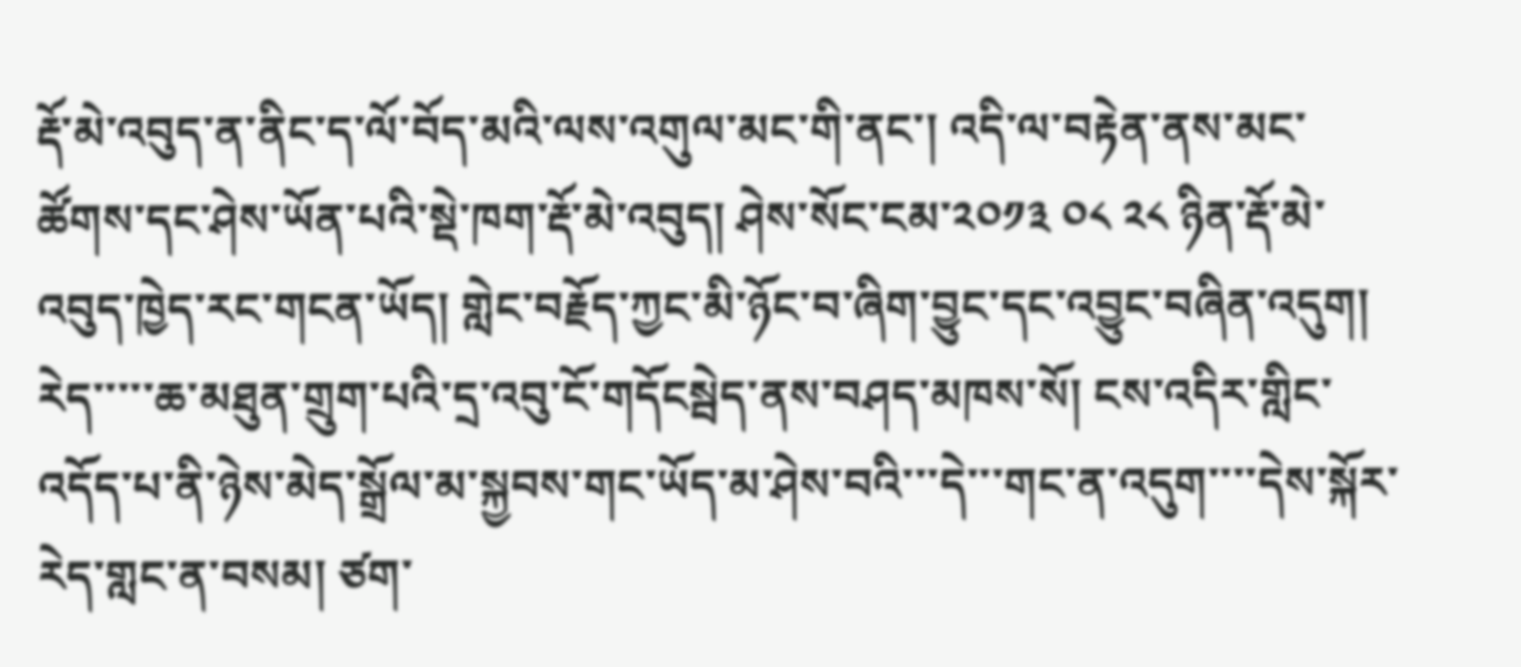རྡོ་མེ་འབུད་ན་ནིང་ད་ལོ་བོད་མའི་ལས་འགུལ་མང་གི་ནང་། འདི་ལ་བརྟེན་ནས་མང་ཚོགས་དང་ཤེས་ཡོན་པའི་སྡེ་ཁག་རྡོ་མེ་འབུད། ཤེས་སོང་ངམ་༢༠༡༣ ༠༨ ༢༨ ཉིན་རྡོ་མེ་འབུད་ཁྱེད་རང་གངན་ཡོད། གླེང་བརྗོད་ཀྱང་མི་ཉོང་བ་ཞིག་བྱུང་དང་འབྱུང་བཞིན་འདུག། རེད་་་་་ཆ་མཐུན་གྲུག་པའི་དྲ་འབུ་ངོ་གདོངསྦེད་ནས་བཤད་མཁས་སོ། ངས་འདིར་གླིང་འདོད་པ་ནི་ཉེས་མེད་སྒྲོལ་མ་སྐྱབས་གང་ཡོད་མ་ཤེས་བའི་་་དེ་་་གང་ན་འདུག་་་་དེས་སྐོར་རེད་གླང་ན་བསམ། ཙག་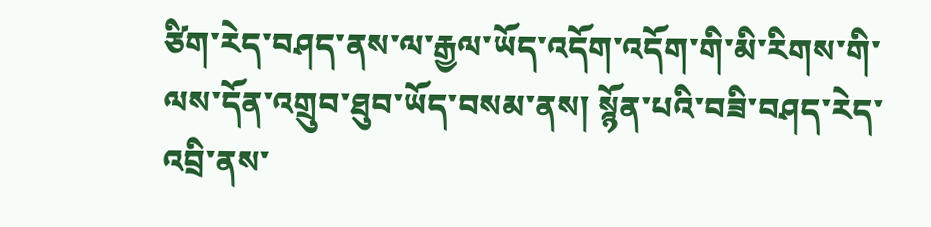ཙིག་རེད་བཤད་ནས་ལ་རྒྱལ་ཡོད་འདོག་འདོག་གི་མི་རིགས་གི་ལས་དོན་འགྲུབ་ཐུབ་ཡོད་བསམ་ནས། སྙོན་པའི་བཟི་བཤད་རེད་འབྲི་ནས་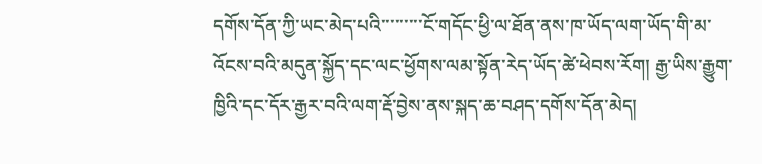དགོས་དོན་ཀྱི་ཡང་མེད་པའི་་་་་་་་་ངོ་གདོང་ཕྱི་ལ་ཐོན་ནས་ཁ་ཡོད་ལག་ཡོད་གི་མ་འོངས་བའི་མདུན་སྐྱོད་དང་ལང་ཕྱོགས་ལམ་སྟོན་རེད་ཡོད་ཚེ་ཕེབས་རོག། རྒྱ་ཡིས་རྒྱུག་ཁྱིའི་དང་དོར་རྒྱར་བའི་ལག་རྡོ་བྱེས་ནས་སྐད་ཆ་བཤད་དགོས་དོན་མེད།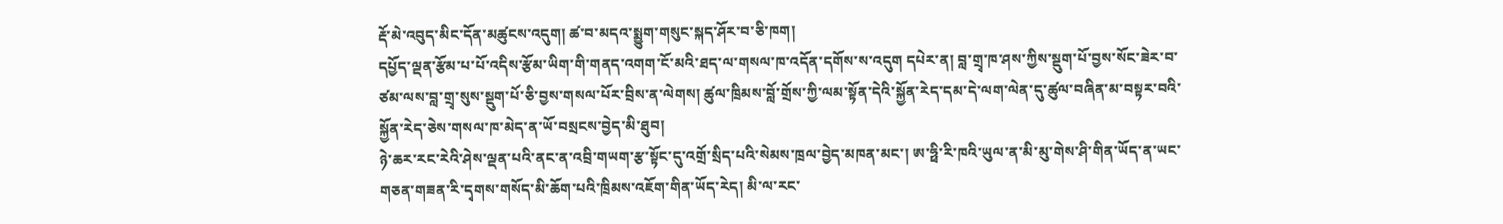རྡོ་མེ་འབུད་མིང་དོན་མཚུངས་འདུག། ཚ་བ་མདའ་སྨྱུག་གསུང་སྐད་ཤོར་བ་ཅི་ཁག།
དཔྱོད་ལྡན་རྩོམ་པ་པོ་འདིས་རྩོམ་ཡིག་གི་གནད་འགག་ངོ་མའི་ཐད་ལ་གསལ་ཁ་འདོན་དགོས་ས་འདུག དཔེར་ན། བླ་གྲྭ་ཁ་ཤས་ཀྱིས་སྡུག་པོ་བྱས་སོང་ཟེར་བ་ཙམ་ལས་བླ་གྲྭ་སུས་སྡུག་པོ་ཅི་བྱས་གསལ་པོར་བྲིས་ན་ལེགས། ཚུལ་ཁྲིམས་བློ་གྲོས་ཀྱི་ལམ་སྟོན་དེའི་སྐྱོན་རེད་དམ་དེ་ལག་ལེན་དུ་ཚུལ་བཞིན་མ་བསྟར་བའི་སྐྱོན་རེད་ཅེས་གསལ་ཁ་མེད་ན་ཡོ་བསྲངས་བྱེད་མི་ཐུབ།
ཉེ་ཆར་རང་རེའི་ཤེས་ལྡན་པའི་ནང་ན་འབྲི་གཡག་རྩ་སྟོང་དུ་འགྲོ་སྲིད་པའི་སེམས་ཁྲལ་བྱེད་མཁན་མང་། ཨ་ཧྥི་རི་ཁའི་ཡུལ་ན་མི་མུ་གེས་ཤི་གིན་ཡོད་ན་ཡང་གཅན་གཟན་རི་དྭགས་གསོད་མི་ཆོག་པའི་ཁྲིམས་འཇོག་གིན་ཡོད་རེད། མི་ལ་རང་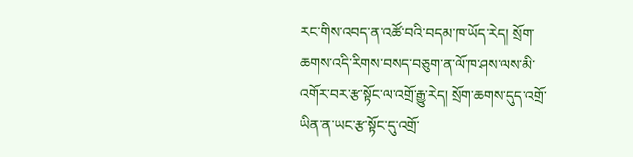རང་གིས་འབད་ན་འཚོ་བའི་བདམ་ཁ་ཡོད་རེད། སྲོག་ཆགས་འདི་རིགས་བསད་བཅུག་ན་ལོ་ཁ་ཤས་ལས་མི་འགོར་བར་རྩ་སྟོང་ལ་འགྲོ་རྒྱུ་རེད། སྲོག་ཆགས་དུད་འགྲོ་ཡིན་ན་ཡང་རྩ་སྟོང་དུ་འགྲོ་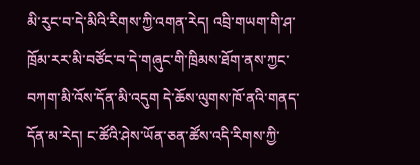མི་རུང་བ་དེ་མིའི་རིགས་ཀྱི་འགན་རེད། འབྲི་གཡག་གི་ཤ་ཁྲོམ་རར་མི་བཙོང་བ་དེ་གཞུང་གི་ཁྲིམས་ཐོག་ནས་ཀྱང་བཀག་མི་འོས་དོན་མི་འདུག དེ་ཆོས་ལུགས་ཁོ་ནའི་གནད་དོན་མ་རེད། ང་ཚོའི་ཤེས་ཡོན་ཅན་ཚོས་འདི་རིགས་ཀྱི་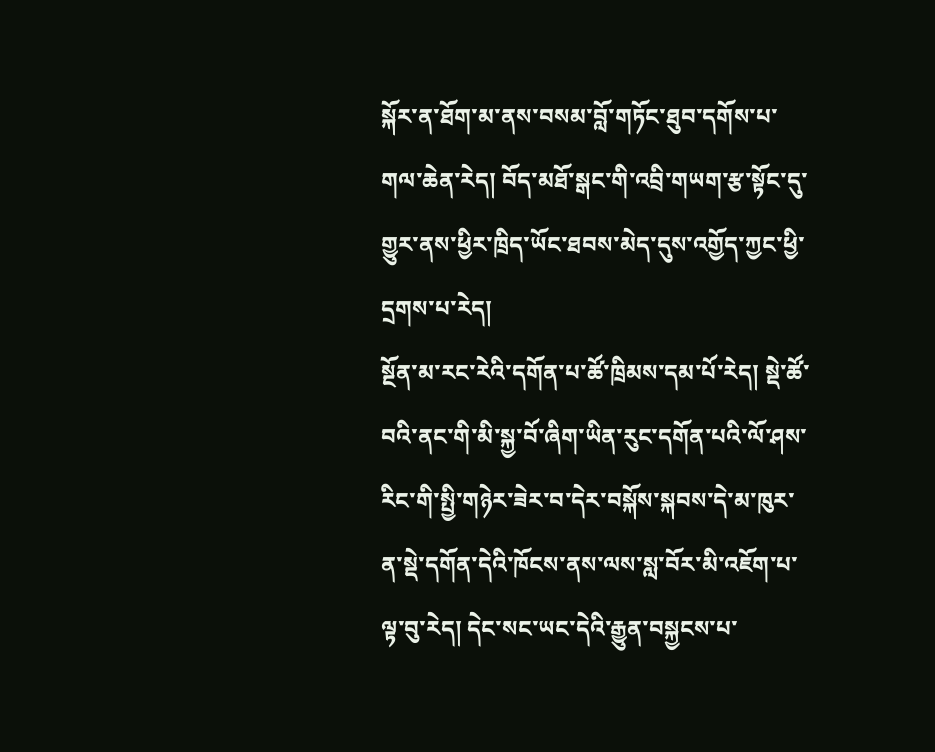སྐོར་ན་ཐོག་མ་ནས་བསམ་བློ་གཏོང་ཐུབ་དགོས་པ་གལ་ཆེན་རེད། བོད་མཐོ་སྒང་གི་འབྲི་གཡག་རྩ་སྟོང་དུ་གྱུར་ནས་ཕྱིར་ཁྲིད་ཡོང་ཐབས་མེད་དུས་འགྱོད་ཀྱང་ཕྱི་དྲགས་པ་རེད།
སྔོན་མ་རང་རེའི་དགོན་པ་ཚོ་ཁྲིམས་དམ་པོ་རེད། སྡེ་ཚོ་བའི་ནང་གི་མི་སྐྱ་བོ་ཞིག་ཡིན་རུང་དགོན་པའི་ལོ་ཤས་རིང་གི་སྤྱི་གཉེར་ཟེར་བ་དེར་བསྐོས་སྐབས་དེ་མ་ཁུར་ན་སྡེ་དགོན་དེའི་ཁོངས་ནས་ལས་སླ་བོར་མི་འཇོག་པ་ལྟ་བུ་རེད། དེང་སང་ཡང་དེའི་རྒྱུན་བསྐྱངས་པ་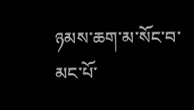ཉམས་ཆག་མ་སོང་བ་མང་པོ་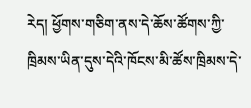རེད། ཕྱོགས་གཅིག་ནས་དེ་ཆོས་ཚོགས་ཀྱི་ཁྲིམས་ཡིན་དུས་དེའི་ཁོངས་མི་ཚོས་ཁྲིམས་དེ་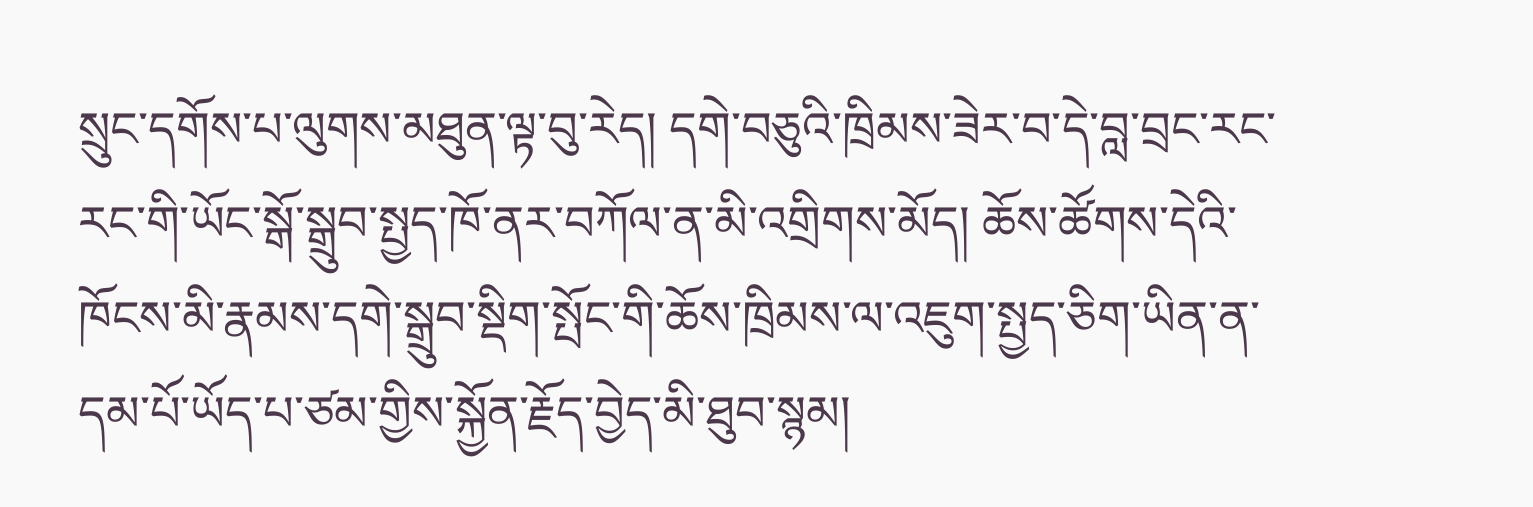སྲུང་དགོས་པ་ལུགས་མཐུན་ལྟ་བུ་རེད། དགེ་བཅུའི་ཁྲིམས་ཟེར་བ་དེ་བླ་བྲང་རང་རང་གི་ཡོང་སྒོ་སྒྲུབ་སྤྱད་ཁོ་ནར་བཀོལ་ན་མི་འགྲིགས་མོད། ཆོས་ཚོགས་དེའི་ཁོངས་མི་རྣམས་དགེ་སྒྲུབ་སྡིག་སྤོང་གི་ཆོས་ཁྲིམས་ལ་འཇུག་སྤྱད་ཅིག་ཡིན་ན་དམ་པོ་ཡོད་པ་ཙམ་གྱིས་སྐྱོན་རྗོད་བྱེད་མི་ཐུབ་སྙམ།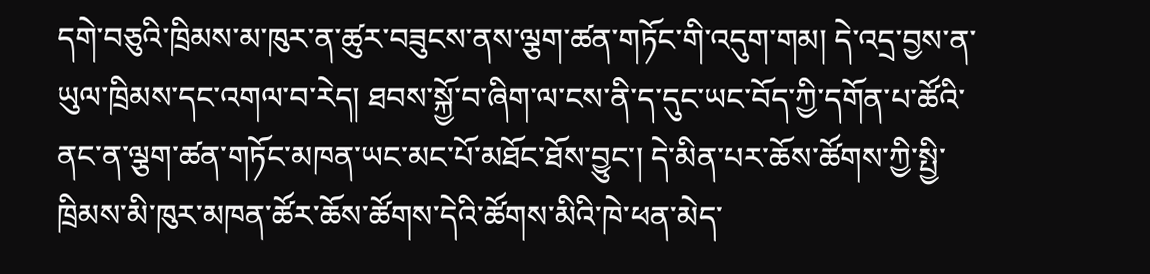དགེ་བཅུའི་ཁྲིམས་མ་ཁུར་ན་ཚུར་བཟུངས་ནས་ལྕག་ཚན་གཏོང་གི་འདུག་གམ། དེ་འདྲ་བྱས་ན་ཡུལ་ཁྲིམས་དང་འགལ་བ་རེད། ཐབས་སྐྱོ་བ་ཞིག་ལ་ངས་ནི་ད་དུང་ཡང་བོད་ཀྱི་དགོན་པ་ཚོའི་ནང་ན་ལྕག་ཚན་གཏོང་མཁན་ཡང་མང་པོ་མཐོང་ཐོས་བྱུང་། དེ་མིན་པར་ཆོས་ཚོགས་ཀྱི་སྤྱི་ཁྲིམས་མི་ཁུར་མཁན་ཚོར་ཆོས་ཚོགས་དེའི་ཚོགས་མིའི་ཁེ་ཕན་མེད་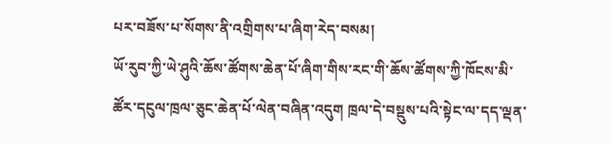པར་བཟོས་པ་སོགས་ནི་འགྲིགས་པ་ཞིག་རེད་བསམ།
ཡོ་རུབ་ཀྱི་ཡེ་ཤུའི་ཆོས་ཚོགས་ཆེན་པོ་ཞིག་གིས་རང་གི་ཆོས་ཚོགས་ཀྱི་ཁོངས་མི་ཚོར་དངུལ་ཁྲལ་ཅུང་ཆེན་པོ་ལེན་བཞིན་འདུག ཁྲལ་དེ་བསྡུས་པའི་སྟེང་ལ་དད་ལྡན་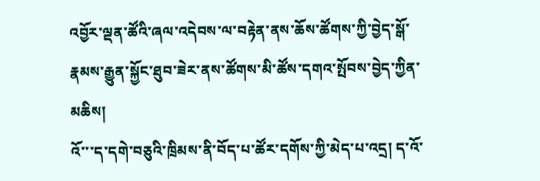འབྱོར་ལྡན་ཚོའི་ཞལ་འདེབས་ལ་བརྟེན་ནས་ཆོས་ཚོགས་ཀྱི་བྱེད་སྒོ་རྣམས་རྒྱུན་སྐྱོང་ཐུབ་ཟེར་ནས་ཚོགས་མི་ཚོས་དགའ་སྤོབས་བྱེད་ཀྱིན་མཆིས།
འོ་་་ད་དགེ་བཅུའི་ཁྲིམས་ནི་བོད་པ་ཚོར་དགོས་ཀྱི་མེད་པ་འདྲ། ད་འོ་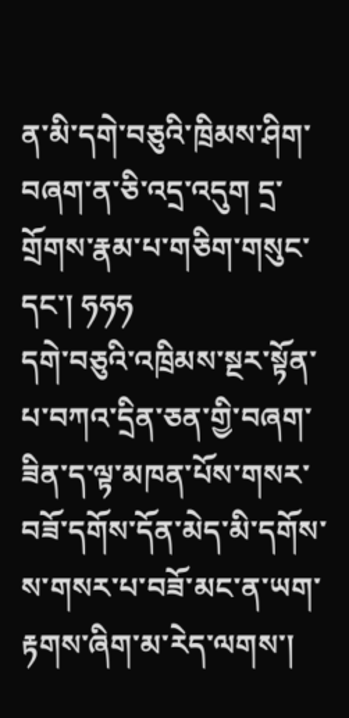ན་མི་དགེ་བཅུའི་ཁྲིམས་ཤིག་བཞག་ན་ཅི་འདྲ་འདུག དྲ་གྲོགས་རྣམ་པ་གཅིག་གསུང་དང་། ཧཧཧ
དགེ་བཅུའི་འཁྲིམས་སྔར་སྟོན་པ་བཀའ་དྲིན་ཅན་གྱི་བཞག་ཟིན་ད་ལྟ་མཁན་པོས་གསར་བཟོ་དགོས་དོན་མེད་མི་དགོས་ས་གསར་པ་བཟོ་མང་ན་ཡག་རྟགས་ཞིག་མ་རེད་ལགས་།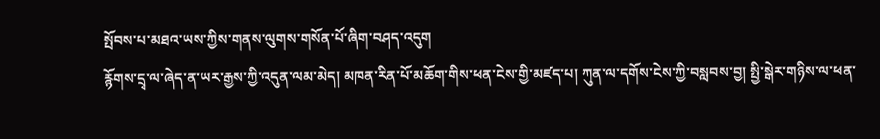སྤོབས་པ་མཐའ་ཡས་ཀྱིས་གནས་ལུགས་གསོན་པོ་ཞིག་བཤད་འདུག
རྙོགས་དྲྭ་ལ་ཞེད་ན་ཡར་རྒྱས་ཀྱི་འདུན་ལམ་མེད། མཁན་རིན་པོ་མཆོག་གིས་ཕན་ངེས་གྱི་མཛད་པ། ཀུན་ལ་དགོས་ངེས་ཀྱི་བསླབས་བྱ། སྤྱི་སྒེར་གཉིས་ལ་ཕན་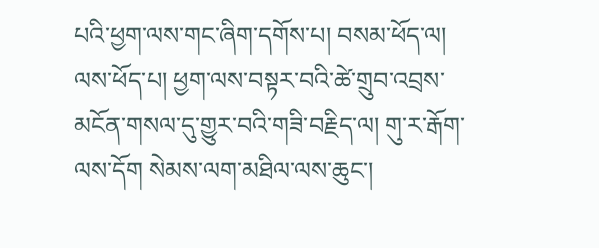པའི་ཕྱག་ལས་གང་ཞིག་དགོས་པ། བསམ་ཕོད་ལ། ལས་ཕོད་པ། ཕྱག་ལས་བསྟར་བའི་ཚེ་གྲུབ་འབྲས་མངོན་གསལ་དུ་གྱུར་བའི་གཟི་བརྗིད་ལ། གུ་ར་རྒོག་ལས་དོག སེམས་ལག་མཐིལ་ལས་ཆུང་།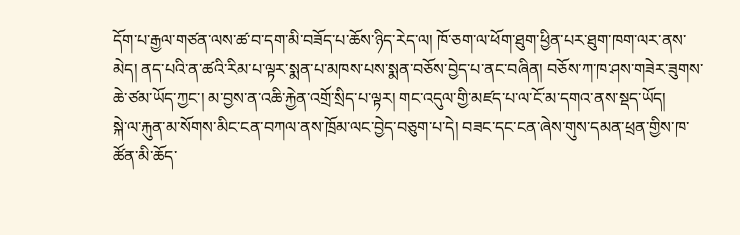དོག་པ་རྒྱལ་གཙན་ལས་ཚ་བ་དག་མི་བཟོད་པ་ཆོས་ཉིད་རེད་ལ། ཁོ་ཅག་ལ་ཕོག་ཐུག་ཕྱིན་པར་ཐུག་ཁག་ལར་ནས་མེད། ནད་པའི་ན་ཚའི་རིམ་པ་ལྟར་སྨན་པ་མཁས་པས་སྨན་བཅོས་བྱེད་པ་ནང་བཞིན། བཅོས་ཀ་ཁ་ཤས་གཟེར་ཟུགས་ཆེ་ཙམ་ཡོད་ཀྱང་། མ་བྱས་ན་འཆི་རྐྱེན་འགྲོ་སྲིད་པ་ལྟར། གང་འདུལ་གྱི་མཛད་པ་ལ་ངོ་མ་དགའ་ནས་སྡད་ཡོད།
སྐེ་ལ་རྐུན་མ་སོགས་མིང་ངན་བཀལ་ནས་ཁྲོམ་ལང་བྱེད་བཅུག་པ་དེ། བཟང་དང་ངན་ཞེས་གུས་དམན་ཕྲན་གྱིས་ཁ་ཚོན་མི་ཆོད་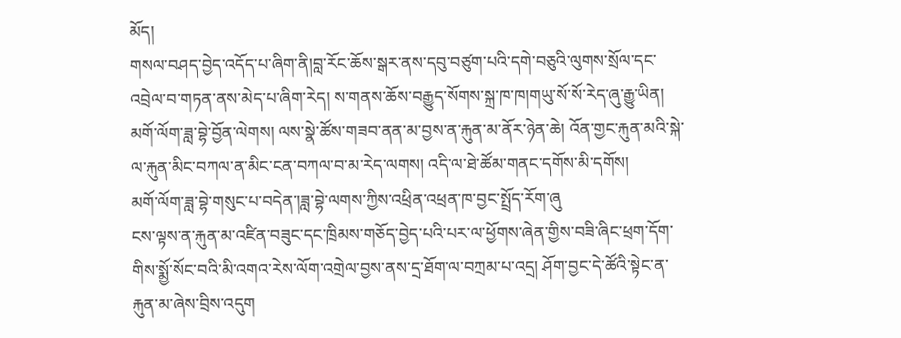མོད།
གསལ་བཤད་བྱེད་འདོད་པ་ཞིག་ནི།བླ་རོང་ཆོས་སྒར་ནས་དབུ་བཙུག་པའི་དགེ་བཅུའི་ལུགས་སྲོལ་དང་འབྲེལ་བ་གཏན་ནས་མེད་པ་ཞིག་རེད། ས་གནས་ཆོས་བརྒྱུད་སོགས་སྐྲ་ཁ་ཁ།གཡུ་སོ་སོ་རེད་ཞུ་རྒྱུ་ཡིན།
མགོ་ལོག་ཟླ་བྷེ་བྱོན་ལེགས། ལས་སྣེ་ཚོས་གཟབ་ནན་མ་བྱས་ན་རྐུན་མ་ནོར་ཉེན་ཆེ། འོན་གྱང་རྐུན་མའི་སྐེ་ལ་རྐུན་མིང་བཀལ་ན་མིང་ངན་བཀལ་བ་མ་རེད་ལགས། འདི་ལ་ཐེ་ཚོམ་གནང་དགོས་མི་དགོས།
མགོ་ལོག་ཟླ་བྷེ་གསུང་པ་བདེན་།ཟླ་བྷེ་ལགས་ཀྱིས་འཕྲིན་འཕྲན་ཁ་བྱང་སྤྲོད་རོག་ཞུ
ངས་ལྟས་ན་རྐུན་མ་འཛིན་བཟུང་དང་ཁྲིམས་གཅོད་བྱེད་པའི་པར་ལ་ཕྱོགས་ཞེན་གྱིས་བཟི་ཞིང་ཕྲག་དོག་གིས་སྨྱོ་སོང་བའི་མི་འགའ་རེས་ལོག་འགྲེལ་བྱས་ནས་དྲ་ཐོག་ལ་བཀྲམ་པ་འདྲ། ཤོག་བྱང་དེ་ཚོའི་སྟེང་ན་རྐུན་མ་ཞེས་བྲིས་འདུག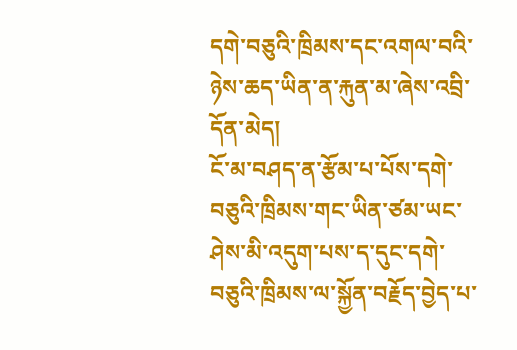དགེ་བཅུའི་ཁྲིམས་དང་འགལ་བའི་ཉེས་ཆད་ཡིན་ན་རྐུན་མ་ཞེས་འབྲི་དོན་མེད།
ངོ་མ་བཤད་ན་རྩོམ་པ་པོས་དགེ་བཅུའི་ཁྲིམས་གང་ཡིན་ཙམ་ཡང་ཤེས་མི་འདུག་པས་ད་དུང་དགེ་བཅུའི་ཁྲིམས་ལ་སྐྱོན་བརྗོད་བྱེད་པ་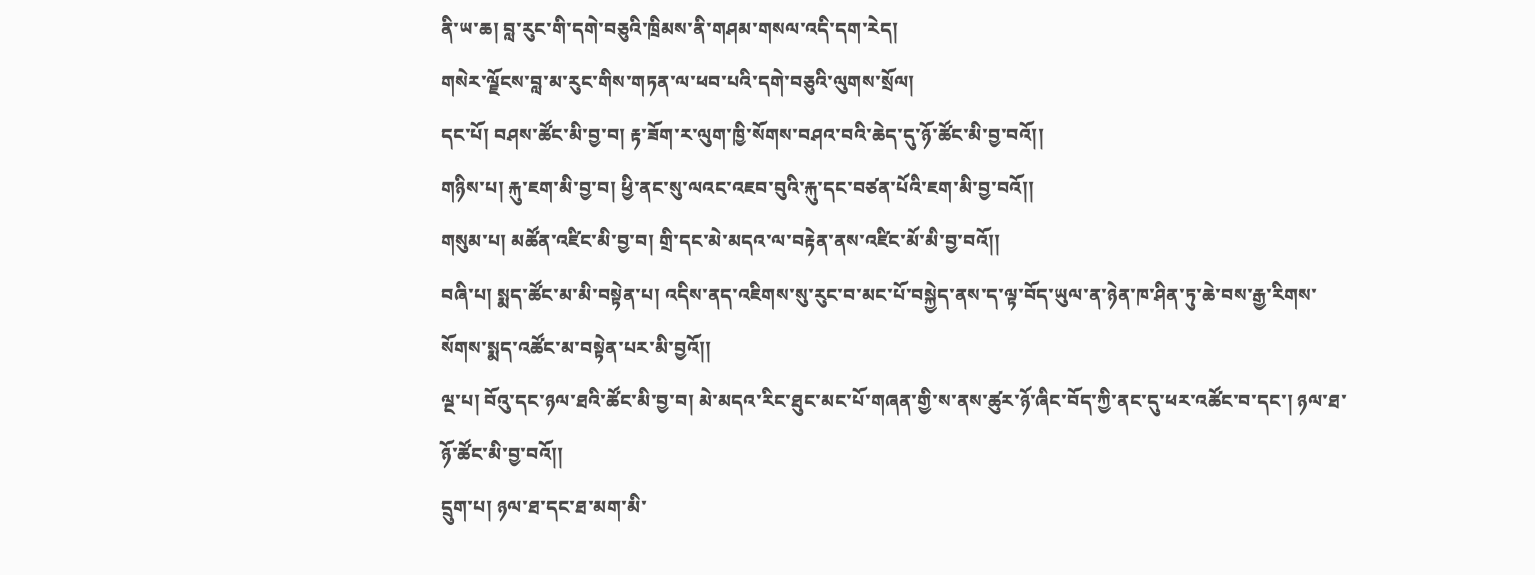ནི་ཡ་ཆ། བླ་རུང་གི་དགེ་བཅུའི་ཁྲིམས་ནི་གཤམ་གསལ་འདི་དག་རེད།
གསེར་ལྗོངས་བླ་མ་རུང་གིས་གཏན་ལ་ཕབ་པའི་དགེ་བཅུའི་ལུགས་སྲོལ།
དང་པོ། བཤས་ཚོང་མི་བྱ་བ། རྟ་ཟོག་ར་ལུག་ཁྱི་སོགས་བཤའ་བའི་ཆེད་དུ་ཉོ་ཚོང་མི་བྱ་བའོ།།
གཉིས་པ། རྐུ་ཇག་མི་བྱ་བ། ཕྱི་ནང་སུ་ལའང་འཇབ་བུའི་རྐུ་དང་བཙན་པོའི་ཇག་མི་བྱ་བའོ།།
གསུམ་པ། མཚོན་འཛིང་མི་བྱ་བ། གྲི་དང་མེ་མདའ་ལ་བརྟེན་ནས་འཛིང་མོ་མི་བྱ་བའོ།།
བཞི་པ། སྨད་ཚོང་མ་མི་བསྟེན་པ། འདིས་ནད་འཇིགས་སུ་རུང་བ་མང་པོ་བསྐྱེད་ནས་ད་ལྟ་བོད་ཡུལ་ན་ཉེན་ཁ་ཤིན་ཏུ་ཆེ་བས་རྒྱ་རིགས་སོགས་སྨད་འཚོང་མ་བསྟེན་པར་མི་བྱའོ།།
ལྔ་པ། བོའུ་དང་ཉལ་ཐའི་ཚོང་མི་བྱ་བ། མེ་མདའ་རིང་ཐུང་མང་པོ་གཞན་གྱི་ས་ནས་ཚུར་ཉོ་ཞིང་བོད་ཀྱི་ནང་དུ་ཕར་འཚོང་བ་དང་། ཉལ་ཐ་ཉོ་ཚོང་མི་བྱ་བའོ།།
དྲུག་པ། ཉལ་ཐ་དང་ཐ་མག་མི་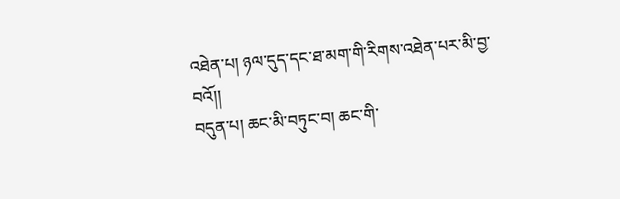འཐེན་པ། ཉལ་དུད་དང་ཐ་མག་གི་རིགས་འཐེན་པར་མི་བྱ་བའོ།།
བདུན་པ། ཆང་མི་བཏུང་བ། ཆང་གི་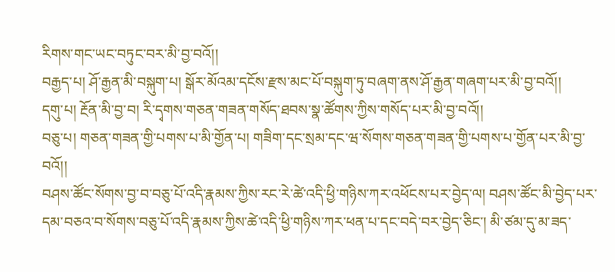རིགས་གང་ཡང་བཏུང་བར་མི་བྱ་བའོ།།
བརྒྱད་པ། ཤོ་རྒྱན་མི་བསྐུག་པ། སྒོར་མོའམ་དངོས་རྫས་མང་པོ་བསྐུག་ཏུ་བཞག་ནས་ཤོ་རྒྱན་གཞག་པར་མི་བྱ་བའོ།།
དགུ་པ། རྔོན་མི་བྱ་བ། རི་དྭགས་གཅན་གཟན་གསོད་ཐབས་སྣ་ཚོགས་ཀྱིས་གསོད་པར་མི་བྱ་བའོ།།
བཅུ་པ། གཅན་གཟན་གྱི་པགས་པ་མི་གྱོན་པ། གཟིག་དང་སྲམ་དང་ཝ་སོགས་གཅན་གཟན་གྱི་པགས་པ་གྱོན་པར་མི་བྱ་བའོ།།
བཤས་ཚོང་སོགས་བྱ་བ་བཅུ་པོ་འདི་རྣམས་ཀྱིས་རང་རེ་ཚེ་འདི་ཕྱི་གཉིས་ཀར་འཕོངས་པར་བྱེད་ལ། བཤས་ཚོང་མི་བྱེད་པར་དམ་བཅའ་བ་སོགས་བཅུ་པོ་འདི་རྣམས་ཀྱིས་ཚེ་འདི་ཕྱི་གཉིས་ཀར་ཕན་པ་དང་བདེ་བར་བྱེད་ཅིང་། མི་ཙམ་དུ་མ་ཟད་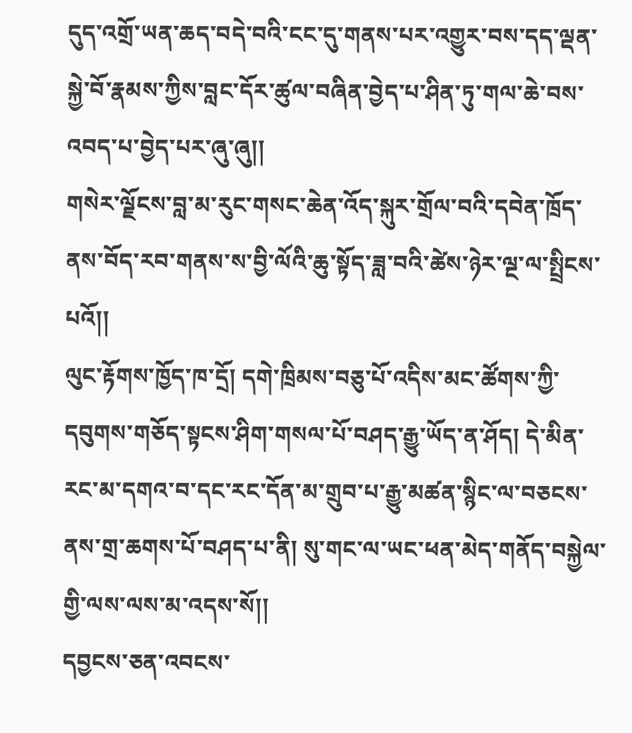དུད་འགྲོ་ཡན་ཆད་བདེ་བའི་ངང་དུ་གནས་པར་འགྱུར་བས་དད་ལྡན་སྐྱེ་བོ་རྣམས་ཀྱིས་བླང་དོར་ཚུལ་བཞིན་བྱེད་པ་ཤིན་ཏུ་གལ་ཆེ་བས་འབད་པ་བྱེད་པར་ཞུ་ཞུ།།
གསེར་ལྗོངས་བླ་མ་རུང་གསང་ཆེན་འོད་སྐུར་གྲོལ་བའི་དབེན་ཁྲོད་ནས་བོད་རབ་གནས་ས་བྱི་ལོའི་ཆུ་སྟོད་ཟླ་བའི་ཚེས་ཉེར་ལྔ་ལ་སྤྲིངས་པའོ།།
ལུང་རྟོགས་ཁྱོད་ཁ་དྲོ། དགེ་ཁྲིམས་བཅུ་པོ་འདིས་མང་ཚོགས་ཀྱི་དབུགས་གཅོད་སྟངས་ཤིག་གསལ་པོ་བཤད་རྒྱུ་ཡོད་ན་ཤོད། དེ་མིན་རང་མ་དགའ་བ་དང་རང་དོན་མ་གྲུབ་པ་རྒྱུ་མཚན་སྙིང་ལ་བཅངས་ནས་གྲ་ཆགས་པོ་བཤད་པ་ནི། སུ་གང་ལ་ཡང་ཕན་མེད་གནོད་བསྐྱེལ་གྱི་ལས་ལས་མ་འདས་སོ།།
དབྱངས་ཅན་འབངས་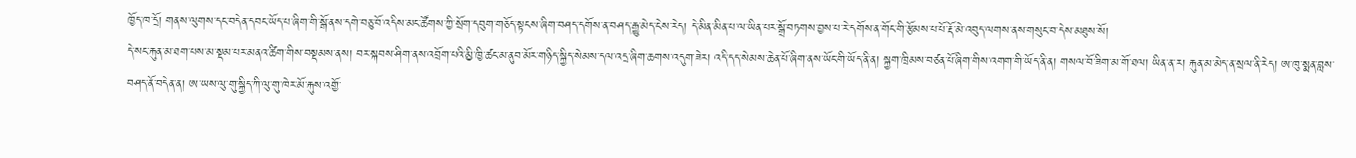ཁྱོད་ཁ་དྲོ། གནས་ལུགས་དང་བདེན་དབང་ཡོད་པ་ཞིག་གི་སྒོ་ནས་དགེ་བཅུ་བོ་འདིས་མང་ཚོགས་ཀྱི་སྲོག་དབུག་གཅོད་སྟངས་ཞིག་བཤད་དགོས་ན་བཤད་རྒྱུ་མེད་ངེས་རེད། དེ་མིན་མིན་པ་ལ་ཡིན་པར་སྒྲོ་བཏགས་བྱས་པ་རེ་དགོས་ན་གོང་གི་རྩོམས་པ་པོ་རྡོ་མེ་འབུད་ལགས་ནས་གསུང་བ་དེས་མཐུས་སོ།
དེ་སང་རྐུན་མ་ཐག་པས་མ་སྡམ་པར་མནའ་ཚིག་གིས་བསྡམས་ནས། བར་སྐབས་ཤིག་ནས་འབྲོག་པའི་མྱི་ཁྱི་ཚང་མ་ནུབ་མོར་གཉིད་སྐྱིད་སེམས་དལ་འདྲ་ཞིག་ཆགས་འདུག་ཟེར། འདི་དད་སེམས་ཆེན་པོ་ཞིག་ནས་ཡོང་གི་ཡོད་ནི་ན། སྐྱག་ཁྲིམས་བཙན་པོ་ཞིག་གིས་འགག་གི་ཡོད་ནི་ན། གསལ་བོ་ཟིག་མ་གོ་ཐལ། ཡིན་ན་ར། རྐུན་མ་མེད་ན་སྲལ་ནི་རེད། ཨ་ཁུ་སྨན་བླས་བཤད་ནོ་བདེན་ན། ཨ་ཡས་ལུ་གུ་སྐྱིད་ཀི་ལུ་གུ་ཁེར་མོ་རྐུས་འགྱོ་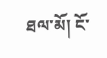ཐལ་མོ། ངོ་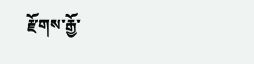རྫོགས་རྒྱོ་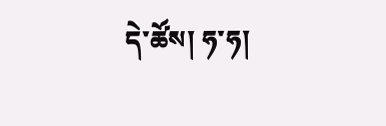དེ་ཚོས། ཧ་ཧ།